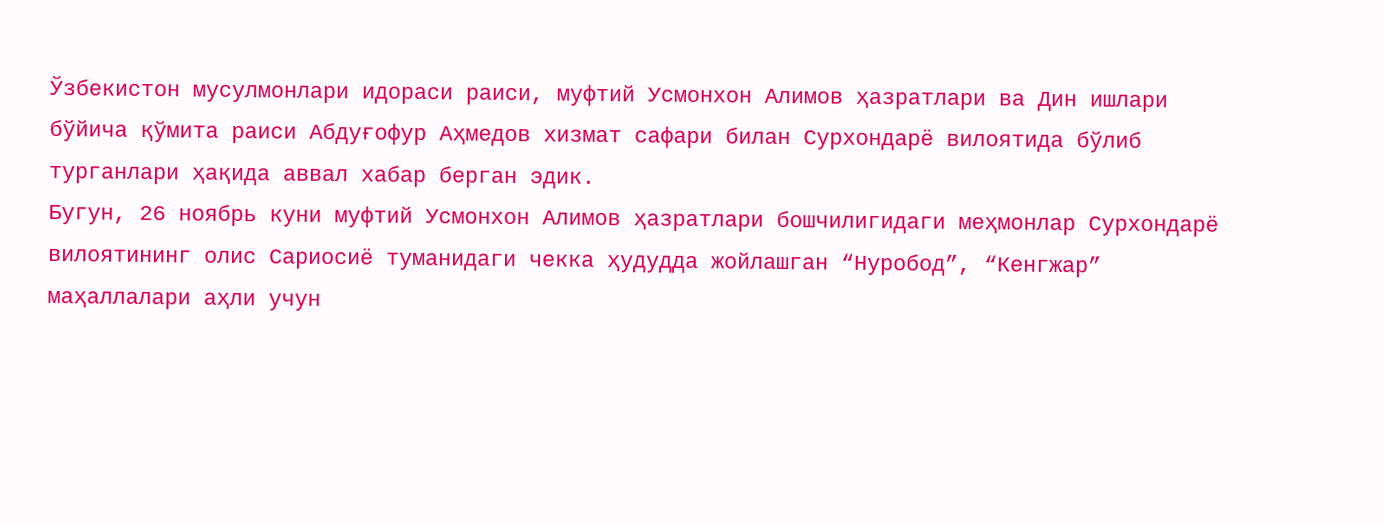Ўзбекистон мусулмонлари идораси раиси, муфтий Усмонхон Алимов ҳазратлари ва Дин ишлари бўйича қўмита раиси Абдуғофур Аҳмедов хизмат сафари билан Сурхондарё вилоятида бўлиб турганлари ҳақида аввал хабар берган эдик.
Бугун, 26 ноябрь куни муфтий Усмонхон Алимов ҳазратлари бошчилигидаги меҳмонлар Сурхондарё вилоятининг олис Сариосиё туманидаги чекка ҳудудда жойлашган “Нуробод”, “Кенгжар” маҳаллалари аҳли учун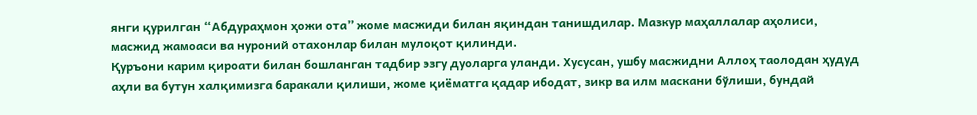янги қурилган “Абдураҳмон ҳожи ота” жоме масжиди билан яқиндан танишдилар. Мазкур маҳаллалар аҳолиси, масжид жамоаси ва нуроний отахонлар билан мулоқот қилинди.
Қуръони карим қироати билан бошланган тадбир эзгу дуоларга уланди. Хусусан, ушбу масжидни Аллоҳ таолодан ҳудуд аҳли ва бутун халқимизга баракали қилиши, жоме қиёматга қадар ибодат, зикр ва илм маскани бўлиши, бундай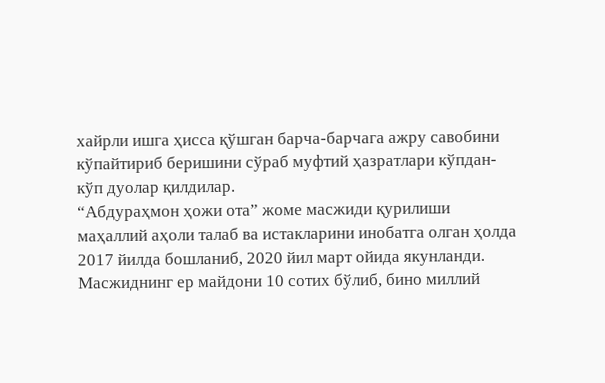хайрли ишга ҳисса қўшган барча-барчага ажру савобини кўпайтириб беришини сўраб муфтий ҳазратлари кўпдан-кўп дуолар қилдилар.
“Абдураҳмон ҳожи ота” жоме масжиди қурилиши маҳаллий аҳоли талаб ва истакларини инобатга олган ҳолда 2017 йилда бошланиб, 2020 йил март ойида якунланди. Масжиднинг ер майдони 10 сотих бўлиб, бино миллий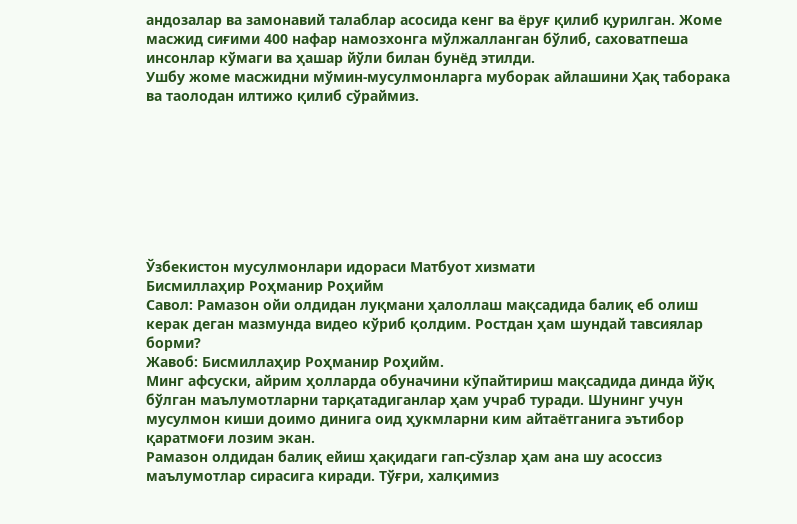андозалар ва замонавий талаблар асосида кенг ва ёруғ қилиб қурилган. Жоме масжид сиғими 400 нафар намозхонга мўлжалланган бўлиб, саховатпеша инсонлар кўмаги ва ҳашар йўли билан бунёд этилди.
Ушбу жоме масжидни мўмин-мусулмонларга муборак айлашини Ҳақ таборака ва таолодан илтижо қилиб сўраймиз.








Ўзбекистон мусулмонлари идораси Матбуот хизмати
Бисмиллаҳир Роҳманир Роҳийм
Савол: Рамазон ойи олдидан луқмани ҳалоллаш мақсадида балиқ еб олиш керак деган мазмунда видео кўриб қолдим. Ростдан ҳам шундай тавсиялар борми?
Жавоб: Бисмиллаҳир Роҳманир Роҳийм.
Минг афсуски, айрим ҳолларда обуначини кўпайтириш мақсадида динда йўқ бўлган маълумотларни тарқатадиганлар ҳам учраб туради. Шунинг учун мусулмон киши доимо динига оид ҳукмларни ким айтаётганига эътибор қаратмоғи лозим экан.
Рамазон олдидан балиқ ейиш ҳақидаги гап-сўзлар ҳам ана шу асоссиз маълумотлар сирасига киради. Тўғри, халқимиз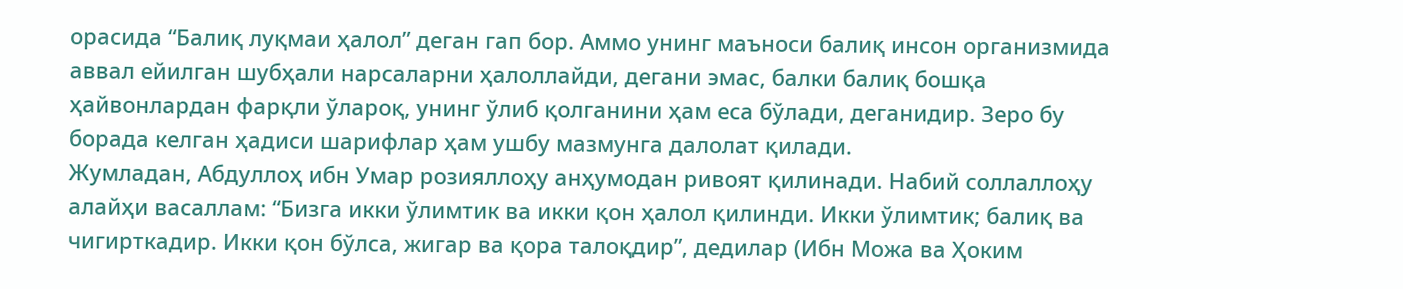орасида “Балиқ луқмаи ҳалол” деган гап бор. Аммо унинг маъноси балиқ инсон организмида аввал ейилган шубҳали нарсаларни ҳалоллайди, дегани эмас, балки балиқ бошқа ҳайвонлардан фарқли ўлароқ, унинг ўлиб қолганини ҳам еса бўлади, деганидир. Зеро бу борада келган ҳадиси шарифлар ҳам ушбу мазмунга далолат қилади.
Жумладан, Абдуллоҳ ибн Умар розияллоҳу анҳумодан ривоят қилинади. Набий соллаллоҳу алайҳи васаллам: “Бизга икки ўлимтик ва икки қон ҳалол қилинди. Икки ўлимтик; балиқ ва чигирткадир. Икки қон бўлса, жигар ва қора талоқдир”, дедилар (Ибн Можа ва Ҳоким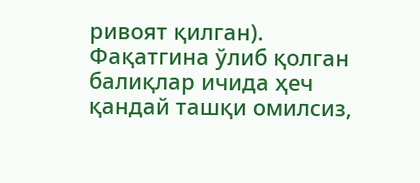ривоят қилган).
Фақатгина ўлиб қолган балиқлар ичида ҳеч қандай ташқи омилсиз,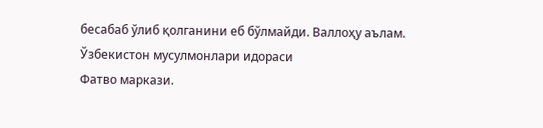бесабаб ўлиб қолганини еб бўлмайди. Валлоҳу аълам.
Ўзбекистон мусулмонлари идораси
Фатво маркази.